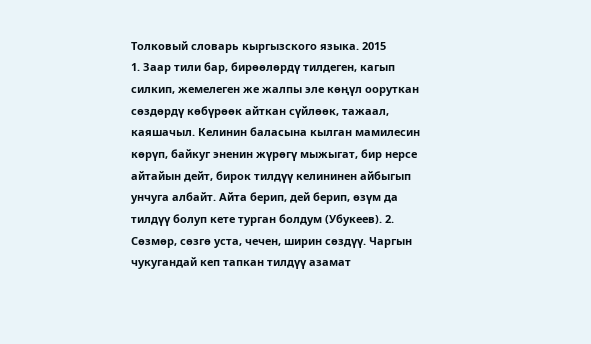Толковый словарь кыргызского языка. 2015
1. Заар тили бар, бирөөлөрдү тилдеген, кагып силкип, жемелеген же жалпы эле көңүл ооруткан сөздөрдү көбүрөөк айткан сүйлөөк, тажаал, каяшачыл. Келинин баласына кылган мамилесин көрүп, байкуг эненин жүрөгү мыжыгат, бир нерсе айтайын дейт, бирок тилдүү келининен айбыгып унчуга албайт. Айта берип, дей берип, өзүм да тилдүү болуп кете турган болдум (Убукеев). 2. Сөзмөр, сөзгө уста, чечен, ширин сөздүү. Чаргын чукугандай кеп тапкан тилдүү азамат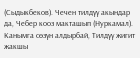(Сыдыкбеков). Чечен тилдүү акындар да, Чебер кооз макташып (Нуркамал). Канымга сөзүн алдырбай, Тилдүү жигит жакшы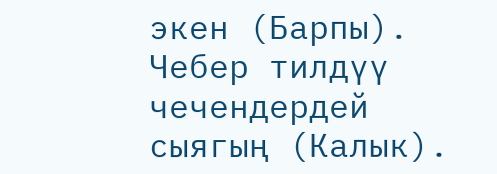экен (Барпы). Чебер тилдүү чечендердей сыягың (Калык).